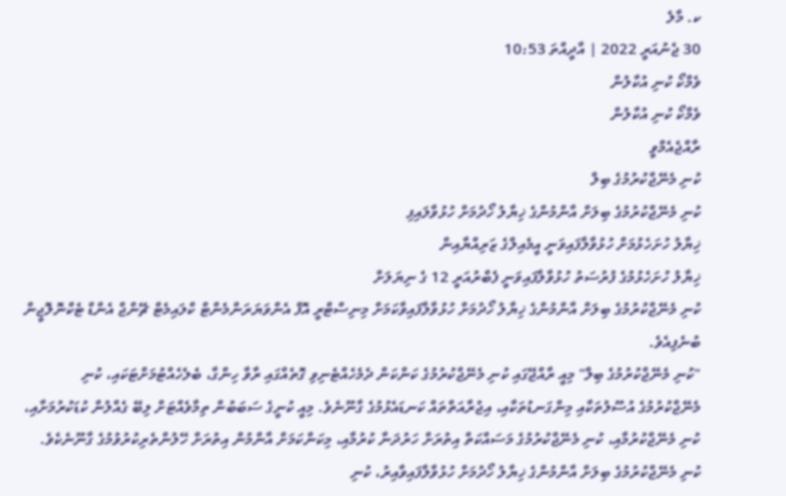ކ. މާލެ
30 ޖެނުއަރީ 2022 | އާދީއްތަ 10:53
ވެމްކޯ ކުނި އުކާލުން
ވެމްކޯ ކުނި އުކާލުން
ރާއްޖެއެމްވީ
ކުނި މެނޭޖްކުރުމުގެ ބިލް
ކުނި މެނޭޖްކުރުމުގެ ބިލަށް އާންމުންގެ ޚިޔާލު ހޯދުމަށް ހުޅުވާލައިފި
ޚިޔާލު ހުށަހެޅުމަށް ހުޅުވާލާފައިވަނީ އީމެއިލްގެ ޒަރިއްޔާއިން
ޚިޔާލު ހުށަހެޅުމުގެ ފުރުސަތު ހުޅުވާލާފައިވަނީ ފެބްރުއަރީ 12 ގެ ނިޔަލަށް
ކުނި މެނޭޖްކުރުމުގެ ބިލަށް އާންމުންގެ ޚިޔާލު ހޯދުމަށް ހުޅުވާލާފައިވާކަމަށް މިނިސްޓްރީ އޮފް އެންވަޔަރަންމެންޓް ކްލައިމެޓް ޗޭންޖް އެންޑް ޓެކްނޮލޮޖީން ބުނެފިއެވެ.
"ކުނި މެނޭޖްކުރުމުގެ ބިލް" މިއީ ރާއްޖޭގައި ކުނި މެނޭޖްކުރުމުގެ ކަންކަން ދެމެހެއްޓެނިވި ގޮތެއްގައި ރާވާ ހިންގާ، ބެލެހެއްޓުމަށްޓަކައި، ކުނި މެނޭޖްކުރުމުގެ އުސޫލުތަކާއި މިންގަނޑުތަކާއި، އިޖުރާއަތްތައް ކަނޑައެޅުމުގެ ގާނޫނެވެ. މިއީ ކުނީގެ ސަބަބުން ތިމާވެއްޓަށް ލިބޭ ގެއްލުން ކުޑަކުރުމަށާއި، ކުނި މެނޭޖްކުރުމާއި، ކުނި މެނޭޖްކުރުމުގެ މަސައްކަތް އިތުރަށް ހަރުދަނާ ކުރުމާއި، މިކަންކަމަށް އާންމުން އިތުރަށް ހޭލުންތެރިކުރުވުމުގެ ގާނޫނެކެވެ.
ކުނި މެނޭޖްކުރުމުގެ ބިލަށް އާންމުންގެ ޚިޔާލު ހޯދުމަށް ހުޅުވާލާފައިވާއިރު، ކުނި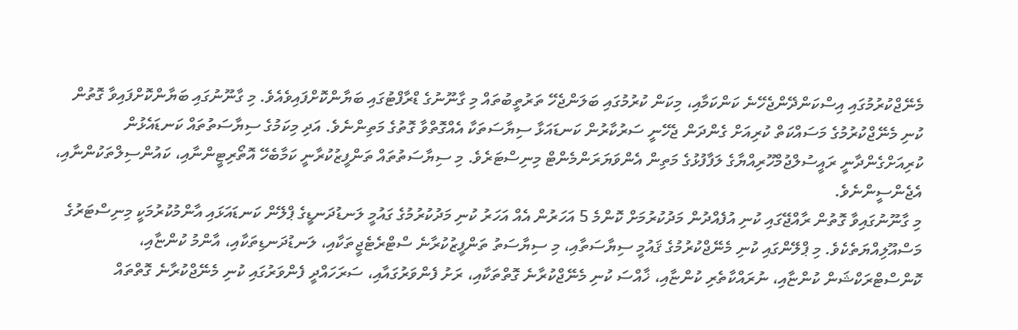މެނޭޖްކުރުމުގައި އިސްކަންދޭންޖެހޭނެ ކަންކަމާއި، މިކަން ކުރުމުގައި ބަލަންޖެހޭ ތަރުތީބުތައް މި ގާނޫނުގެ ޑްރާފްޓުގައި ބަޔާންކޮށްފައިވެއެވެ. މި ގާނޫނުގައި ބަޔާންކޮށްފައިވާ ގޮތުން ކުނި މެނޭޖްކުރުމުގެ މަސައްކަތް ކުރިއަށް ގެންދަން ޖެހޭނީ ސަރުކާރުން ކަނޑައަޅާ ސިޔާސަތަކާ އެއްގޮތްވާ ގޮތުގެ މަތިންނެވެ. އަދި މިކަމުގެ ސިޔާސަތުތައް ކަނޑައެޅުން ކުރިއަށްގެންދާނީ ރައީސުލްޖުމްހޫރިއްޔާގެ ލަފާފުޅުގެ މަތިން އެންވަޔަރަންމެންޓް މިނިސްޓަރެވެ. މި ސިޔާސަތުތައް ތަންފީޒުކުރާނީ ކަމާބެހޭ އޮތޯރިޓީންނާއި، ކައުންސިލްތަކުންނާއި، އެޖެންސީންނެވެ.
މި ގާނޫނުގައިވާ ގޮތުން ރާއްޖޭގައި ކުނި އުފެއްދުން މަދުކުރުމަށް ކޮންމެ 5 އަހަރުން އެއް އަހަރު ކުނި މަދުކުރުމުގެ ގައުމީ ލަނޑުދަނޑީގެ ޕްލޭން ކަނޑައަޅައި އާންމުކުރުމަކީ މިނިސްޓަރުގެ މަސްއޫލިއްޔަތެކެވެ. މި ޕްލޭންގައި ކުނި މެނޭޖްކުރުމުގެ ޤައުމީ ސިޔާސަތާއި، މި ސިޔާސަތު ތަންފީޒުކުރާނެ ސްޓްރެޓެޖީތަކާއި، ލަނޑުދަނޑިތަކާއި، އާންމު ކުންޏާއި، ކޮންސްޓްރަކްޝަން ކުންޏާއި، ނުރައްކާތެރި ކުންޏާއި، ޚާއްސަ ކުނި މެނޭޖްކުރާނެ ގޮތްތަކާއި، ރަށު ފެންވަރުގައާއި، ސަރަހައްދީ ފެންވަރުގައި ކުނި މެނޭޖްކުރާނެ ގޮތްތައް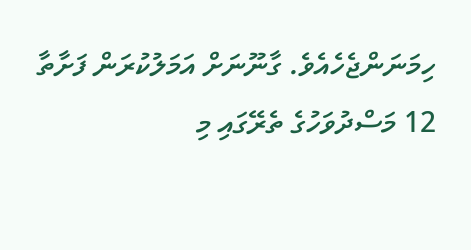ހިމަނަންޖެހެއެވެ. ގާނޫނަށް އަމަލުކުރަން ފަށާތާ 12 މަސްދުވަހުގެ ތެރޭގައި މި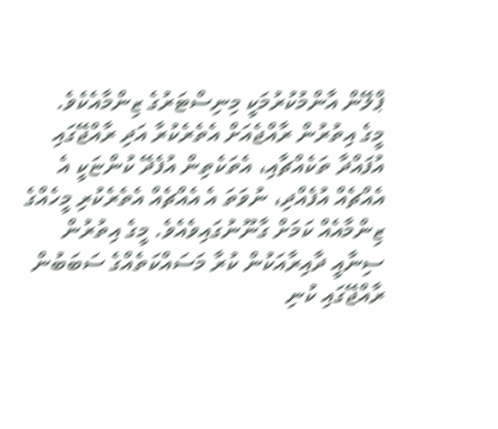ޕްލޭން އާންމުކުރުމަކީ މިނިސްޓަރުގެ ޒިންމާއެކެވެ.
މީގެ އިތުރުން ރާއްޖެއަށް އެތެރެކުރާ އަދި ރާއްޖޭގައި އުފައްދާ ތަކެއްޗާއި، އެތަކެތިން އުފެދޭ ކުންޏަކީ އެ އެއްޗެއް އުފެއްދި، ނުވަތަ އެ އެއްޗެއް އެތެރެކުރި މީހެއްގެ ޒިންމާއެއް ކަމަށް ގާނޫނުގައިވެއެވެ. މީގެ އިތުރުން ސިނާއީ ދާއިރާއަކުން ކުރާ މަސައްކަތެއްގެ ސަބަބުން ރާއްޖޭގައި ކުނި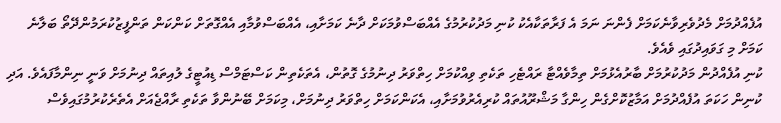އުފެއްދުމަށް މެދުވެރިވާނެކަމަށް ފެންނަ ނަމަ އެ ފަރާތަކާއެކު ކުނި މަދުކުރުމުގެ އެއްބަސްވުމަކަށް ދާނެ ކަމަށާއި، އެއްބަސްވުމާއި އެއްގޮތަށް ކަންކަން ތަންފީޒުކުރަމުންދޭތޯ ބަލާނެ ކަމަށް މި ގަވައިދުގައި ވެއެވެ.
ކުނި އުފެއްދުން މަދުކުރުމަށް ބާރުއެޅުމަށް ތިމާވެއްޓާ ރައްޓެހި ތަކެތި ވިއްކުމަށް ހިތްވަރު ދިނުމުގެ ގޮތުން، އެތަކެތިން ކަސްޓަމްސް ޑިއުޓީގެ ލުއިތައް ދިނުމަށް ވަނީ ނިންމާފައެވެ. އަދި ކުނިން ހަކަތަ އުފެއްދުމަށް އަމާޒުކޮށްގެން ހިންގާ މަޝްރޫއުތައް ކުރިއެރުވުމަށާއި، އެކަންކަމަށް ހިތްވަރު ދިނުމަށް، މިކަމަށް ބޭނުންވާ ތަކެތި ރާއްޖެއަށް އެތެރެކުރުމުގައިވެސް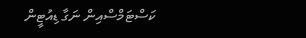ކަސްޓަމްސްއިން ނަގާ ޑިއުޓީން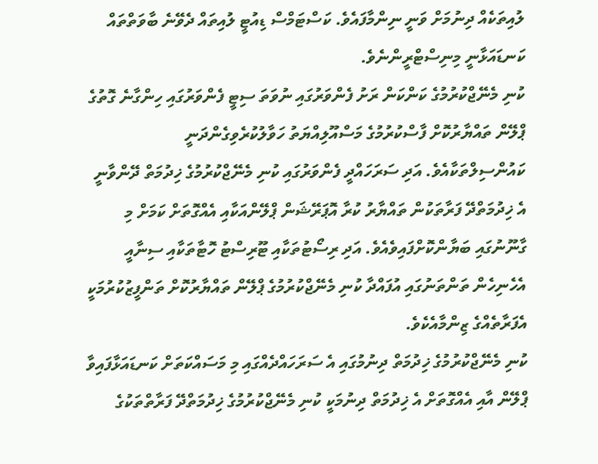ލުއިތަކެއް ދިނުމަށް ވަނީ ނިންމާފައެވެ. ކަސްޓަމްސް ޑިއުޓީ ލުއިތައް ދެވޭނެ ބާވަތްތައް ކަނޑައަޅާނީ މިނިސްޓްރީންނެވެ.
ކުނި މެނޭޖްކުރުމުގެ ކަންކަން ރަށު ފެންވަރުގައި ނުވަތަ ސިޓީ ފެންވަރުގައި ހިންގާނެ ގޮތުގެ ޕްލޭން ތައްޔާރުކޮށް ފާސްކުރުމުގެ މަސްއޫލިއްޔަތު ހަވާލުކުރެވިގެންދަނީ ކައުންސިލްތަކާއެވެ. އަދި ސަރަހައްދީ ފެންވަރުގައި ކުނި މެނޭޖްކުރުމުގެ ޚިދުމަތް ދޭންވާނީ އެ ޚިދުމަތްދޭ ފަރާތަކުން ތައްޔާރު ކުރާ އޮޕަރޭޝަން ޕްލޭންއަކާއި އެއްގޮތަށް ކަމަށް މި ގާނޫނުގައި ބަޔާންކޮށްފައިވެއެވެ. އަދި ރިސޯޓުތަކާއި ޓޫރިސްޓު ހޮޓާތަކާއި ސިނާއީ އެހެނިހެން ތަންތަނުގައި އުފައްދާ ކުނި މެނޭޖްކުރުމުގެ ޕްލޭން ތައްޔާރުކޮށް ތަންފީޒުކުރުމަކީ އެފަރާތެއްގެ ޒިންމާއެކެވެ.
ކުނި މެނޭޖްކުރުމުގެ ޚިދުމަތް ދިނުމުގައި އެ ސަރަހައްދެއްގައި މި މަސައްކަތަށް ކަނޑައަޅާފައިވާ ޕްލޭން އާއި އެއްގޮތަށް އެ ޚިދުމަތް ދިނުމަކީ ކުނި މެނޭޖްކުރުމުގެ ޚިދުމަތްދޭ ފަރާތްތަކުގެ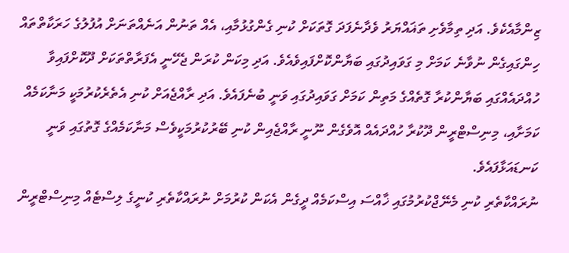ޒިންމާއެކެވެ. އަދި ތިމާވެށި ތަޣައްޔަރު ވެދާނެފަދަ ގޮތަކަށް ކުނި ގެންގުޅުމާއި، އެއް ތަނުން އަނެއްތަނަށް އުފުލުގެ ހަރަކާތްތައް ހިންގައިގެން ނުވާނެ ކަމަށް މި ގަވައިދުގައި ބަޔާންކޮށްފައިވެއެވެ. އަދި މިކަން ކުރަން ޖެހޭނީ އެފަރާތްތަކަށް ދޫކޮށްފައިވާ ހުއްދައެއްގައި ބަޔާންކުރާ ގޮތެއްގެ މަތިން ކަމަށް ގަވައިދުގައި ވަނީ ބުނެފައެވެ. އަދި ރާއްޖެއަށް ކުނި އެތެރެކުރުމަކީ މަނާކަމެއް ކަމަށާއި، މިނިސްޓްރީން ދޫކުރާ ހުއްދައެއް އޮވެގެން ނޫނީ ރާއްޖެއިން ކުނި ބޭރުކުރުމަކީވެސް މަނާކަމެއްގެ ގޮތުގައި ވަނީ ކަނޑައަޅާފައެވެ.
ނުރައްކާތެރި ކުނި މެނޭޖްކުރުމުގައި ޚާއްސަ އިސްކަމެއް ދީގެން އެކަން ކުރުމަށް ނުރައްކާތެރި ކުނީގެ ލިސްޓެއް މިނިސްޓްރީން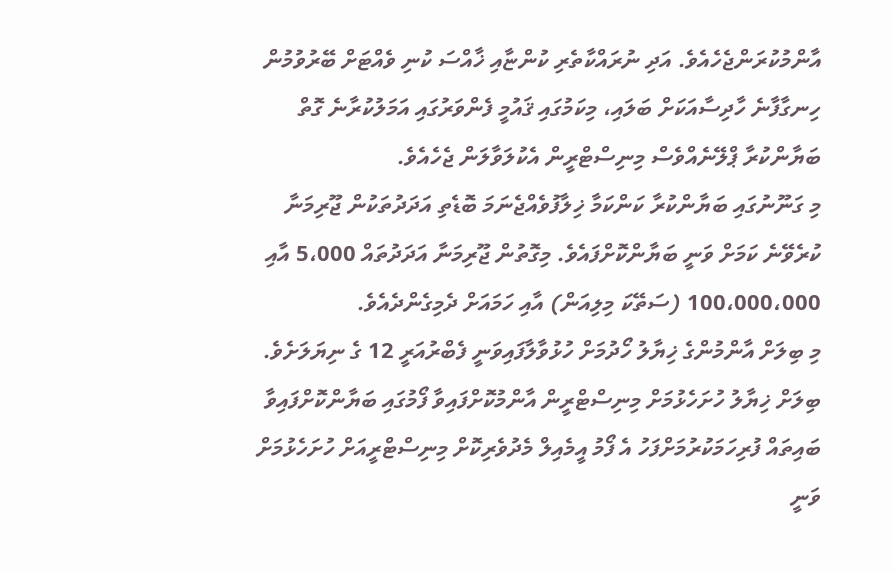އާންމުކުރަންޖެހެއެވެ. އަދި ނުރައްކާތެރި ކުންޏާއި ޚާއްސަ ކުނި ވެއްޓަށް ބޭރުވުމުން ހިނގާފާނެ ހާދިސާއަކަށް ބަލައި، މިކަމުގައި ޤައުމީ ފެންވަރުގައި އަމަލުކުރާނެ ގޮތް ބަޔާންކުރާ ޕްލޭނެއްވެސް މިނިސްޓްރީން އެކުލަވާލަން ޖެހެއެވެ.
މި ގަނޫނުގައި ބަޔާންކުރާ ކަންކަމާ ޚިލާފުވެއްޖެނަމަ ބޮޑެތި އަދަދުތަކުން ޖޫރިމަނާ ކުރެވޭނެ ކަމަށް ވަނީ ބަޔާންކޮށްފައެވެ. މިގޮތުން ޖޫރިމަނާ އަދަދުތައް 5،000 އާއި 100،000،000 (ސަތޭކަ މިލިއަން) އާއި ހަމައަށް ދެމިގެންދެއެވެ.
މި ބިލަށް އާންމުންގެ ޚިޔާލު ހޯދުމަށް ހުޅުވާލާފައިވަނީ ފެބްރުއަރީ 12 ގެ ނިޔަލަށެވެ. ބިލަށް ޚިޔާލު ހުށަހެޅުމަށް މިނިސްޓްރީން އާންމުކޮށްފައިވާ ފޯމުގައި ބަޔާންކޮށްފައިވާ ބައިތައް ފުރިހަމަކުރުމަށްފަހު އެ ފޯމު އީމެއިލް މެދުވެރިކޮށް މިނިސްޓްރީއަށް ހުށަހެޅުމަށް ވަނީ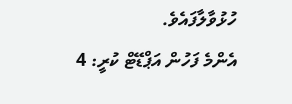ހުޅުވާލާފައެވެ.
އެންމެ ފަހުން އަޕްޑޭޓް ކުރީ: 4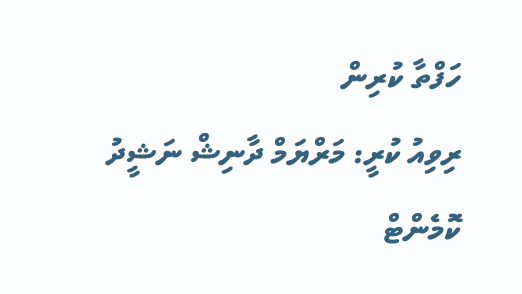ހަފްތާ ކުރިން
ރިވިއު ކުރީ: މަރްޔަމް ދާނިޝް ނަޝީދު
ކޮމެންޓް